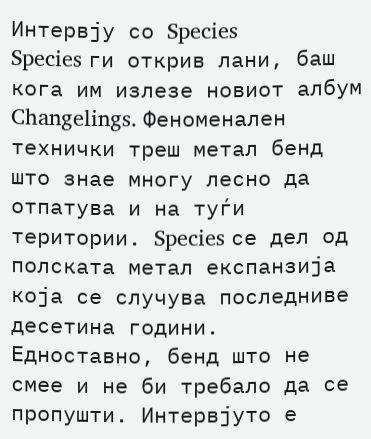Интервју со Species
Species ги открив лани, баш кога им излезе новиот албум Changelings. Феноменален технички треш метал бенд што знае многу лесно да отпатува и на туѓи територии. Species се дел од полската метал експанзија која се случува последниве десетина години. Едноставно, бенд што не смее и не би требало да се пропушти. Интервјуто е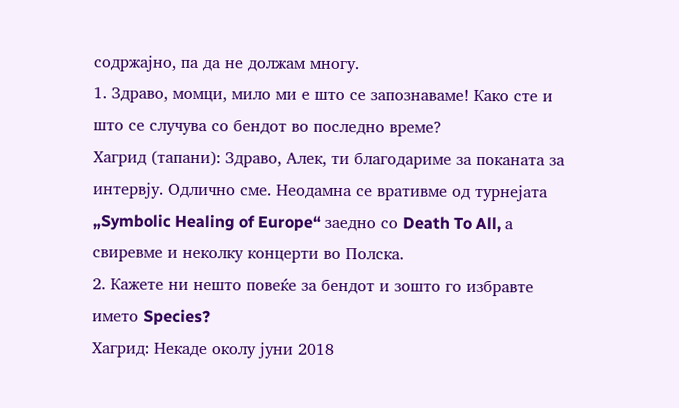содржајно, па да не должам многу.
1. Здраво, момци, мило ми е што се запознаваме! Како сте и што се случува со бендот во последно време?
Хагрид (тапани): Здраво, Алек, ти благодариме за поканата за интервју. Одлично сме. Неодамна се вративме од турнејата „Symbolic Healing of Europe“ заедно со Death To All, а свиревме и неколку концерти во Полска.
2. Кажете ни нешто повеќе за бендот и зошто го избравте името Species?
Хагрид: Некаде околу јуни 2018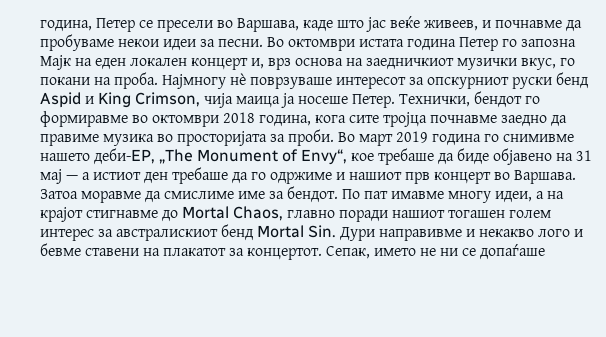година, Петер се пресели во Варшава, каде што јас веќе живеев, и почнавме да пробуваме некои идеи за песни. Во октомври истата година Петер го запозна Мајк на еден локален концерт и, врз основа на заедничкиот музички вкус, го покани на проба. Најмногу нè поврзуваше интересот за опскурниот руски бенд Aspid и King Crimson, чија маица ја носеше Петер. Технички, бендот го формиравме во октомври 2018 година, кога сите тројца почнавме заедно да правиме музика во просторијата за проби. Во март 2019 година го снимивме нашето деби-EP, „The Monument of Envy“, кое требаше да биде објавено на 31 мај — а истиот ден требаше да го одржиме и нашиот прв концерт во Варшава. Затоа моравме да смислиме име за бендот. По пат имавме многу идеи, а на крајот стигнавме до Mortal Chaos, главно поради нашиот тогашен голем интерес за австралискиот бенд Mortal Sin. Дури направивме и некакво лого и бевме ставени на плакатот за концертот. Сепак, името не ни се допаѓаше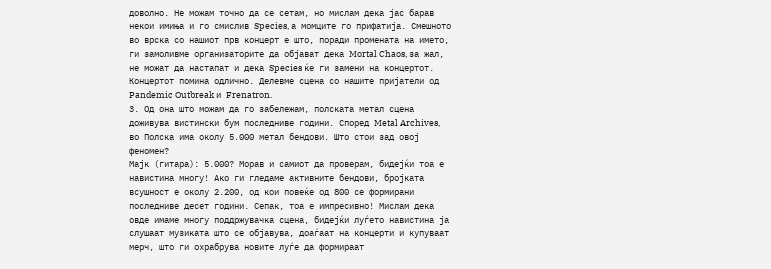доволно. Не можам точно да се сетам, но мислам дека јас барав некои имиња и го смислив Species, а момците го прифатија. Смешното во врска со нашиот прв концерт е што, поради промената на името, ги замоливме организаторите да објават дека Mortal Chaos, за жал, не можат да настапат и дека Species ќе ги замени на концертот. Концертот помина одлично. Делевме сцена со нашите пријатели од Pandemic Outbreak и Frenatron.
3. Од она што можам да го забележам, полската метал сцена доживува вистински бум последниве години. Според Metal Archives, во Полска има околу 5.000 метал бендови. Што стои зад овој феномен?
Мајк (гитара): 5.000? Морав и самиот да проверам, бидејќи тоа е навистина многу! Ако ги гледаме активните бендови, бројката всушност е околу 2.200, од кои повеќе од 800 се формирани последниве десет години. Сепак, тоа е импресивно! Мислам дека овде имаме многу поддржувачка сцена, бидејќи луѓето навистина ја слушаат музиката што се објавува, доаѓаат на концерти и купуваат мерч, што ги охрабрува новите луѓе да формираат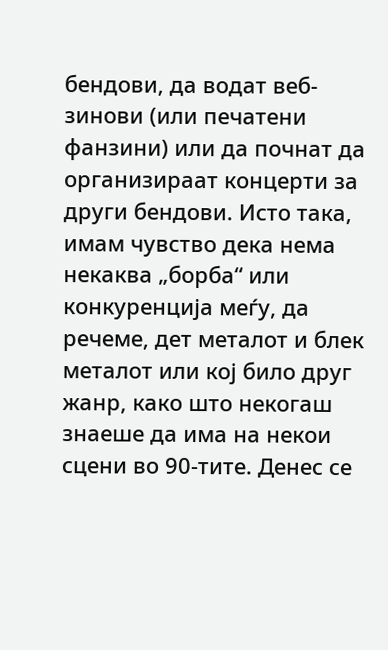бендови, да водат веб-зинови (или печатени фанзини) или да почнат да организираат концерти за други бендови. Исто така, имам чувство дека нема некаква „борба“ или конкуренција меѓу, да речеме, дет металот и блек металот или кој било друг жанр, како што некогаш знаеше да има на некои сцени во 90-тите. Денес се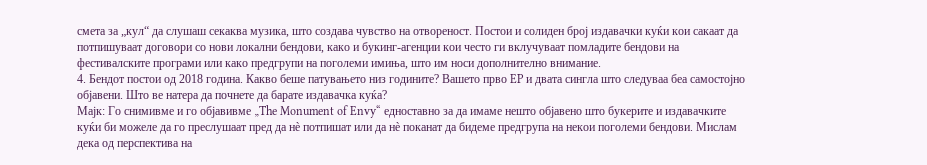смета за „кул“ да слушаш секаква музика, што создава чувство на отвореност. Постои и солиден број издавачки куќи кои сакаат да потпишуваат договори со нови локални бендови, како и букинг-агенции кои често ги вклучуваат помладите бендови на фестивалските програми или како предгрупи на поголеми имиња, што им носи дополнително внимание.
4. Бендот постои од 2018 година. Какво беше патувањето низ годините? Вашето прво EP и двата сингла што следуваа беа самостојно објавени. Што ве натера да почнете да барате издавачка куќа?
Мајк: Го снимивме и го објавивме „The Monument of Envy“ едноставно за да имаме нешто објавено што букерите и издавачките куќи би можеле да го преслушаат пред да нè потпишат или да нè поканат да бидеме предгрупа на некои поголеми бендови. Мислам дека од перспектива на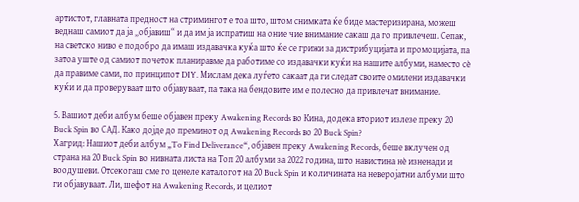артистот, главната предност на стримингот е тоа што, штом снимката ќе биде мастеризирана, можеш веднаш самиот да ја „објавиш“ и да им ја испратиш на оние чие внимание сакаш да го привлечеш. Сепак, на светско ниво е подобро да имаш издавачка куќа што ќе се грижи за дистрибуцијата и промоцијата, па затоа уште од самиот почеток планиравме да работиме со издавачки куќи на нашите албуми, наместо сè да правиме сами, по принципот DIY. Мислам дека луѓето сакаат да ги следат своите омилени издавачки куќи и да проверуваат што објавуваат, па така на бендовите им е полесно да привлечат внимание.

5. Вашиот деби албум беше објавен преку Awakening Records во Кина, додека вториот излезе преку 20 Buck Spin во САД. Како дојде до преминот од Awakening Records во 20 Buck Spin?
Хагрид: Нашиот деби албум „To Find Deliverance“, објавен преку Awakening Records, беше вклучен од страна на 20 Buck Spin во нивната листа на Топ 20 албуми за 2022 година, што навистина нè изненади и воодушеви. Отсекогаш сме го ценеле каталогот на 20 Buck Spin и количината на неверојатни албуми што ги објавуваат. Ли, шефот на Awakening Records, и целиот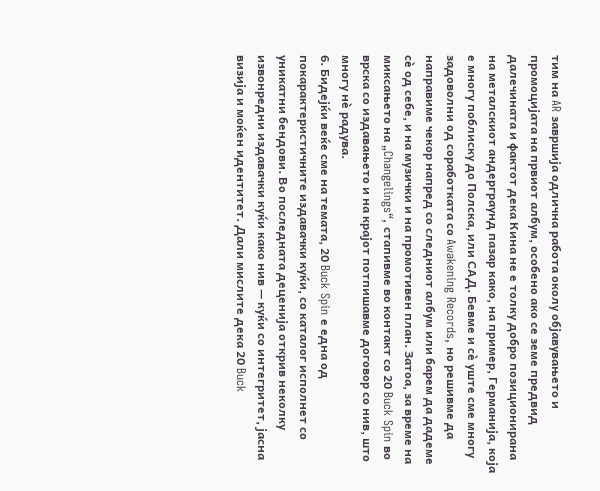тим на AR завршија одлична работа околу објавувањето и промоцијата на првиот албум, особено ако се земе предвид далечината и фактот дека Кина не е толку добро позиционирана на металскиот андерграунд пазар како, на пример, Германија, која е многу поблиску до Полска, или САД. Бевме и сè уште сме многу задоволни од соработката со Awakening Records, но решивме да направиме чекор напред со следниот албум или барем да дадеме сè од себе, и на музички и на промотивен план. Затоа, за време на миксањето на „Changelings“, стапивме во контакт со 20 Buck Spin во врска со издавањето и на крајот потпишавме договор со нив, што многу нè радува.
6. Бидејќи веќе сме на темата, 20 Buck Spin е една од покарактеристичните издавачки куќи, со каталог исполнет со уникатни бендови. Во последната деценија открив неколку извонредни издавачки куќи како нив — куќи со интегритет, јасна визија и моќен идентитет. Дали мислите дека 20 Buck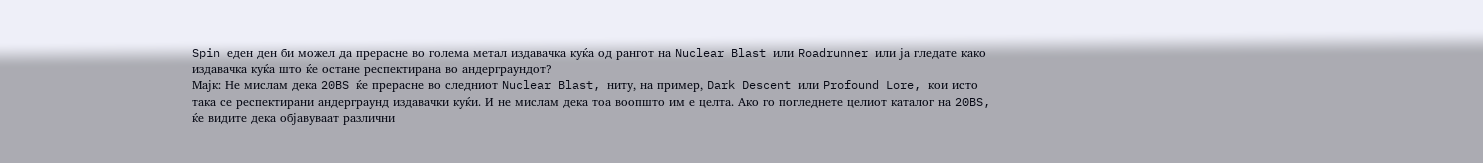Spin еден ден би можел да прерасне во голема метал издавачка куќа од рангот на Nuclear Blast или Roadrunner или ја гледате како издавачка куќа што ќе остане респектирана во андерграундот?
Мајк: Не мислам дека 20BS ќе прерасне во следниот Nuclear Blast, ниту, на пример, Dark Descent или Profound Lore, кои исто така се респектирани андерграунд издавачки куќи. И не мислам дека тоа воопшто им е целта. Ако го погледнете целиот каталог на 20BS, ќе видите дека објавуваат различни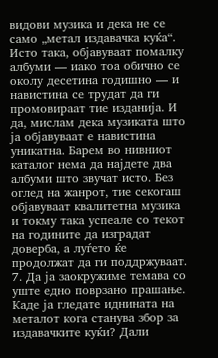видови музика и дека не се само „метал издавачка куќа“. Исто така, објавуваат помалку албуми — иако тоа обично се околу десетина годишно — и навистина се трудат да ги промовираат тие изданија. И да, мислам дека музиката што ја објавуваат е навистина уникатна. Барем во нивниот каталог нема да најдете два албуми што звучат исто. Без оглед на жанрот, тие секогаш објавуваат квалитетна музика и токму така успеале со текот на годините да изградат доверба, а луѓето ќе продолжат да ги поддржуваат.
7. Да ја заокружиме темава со уште едно поврзано прашање. Каде ја гледате иднината на металот кога станува збор за издавачките куќи? Дали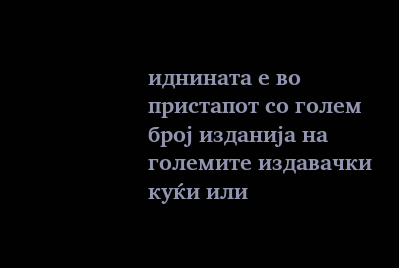иднината е во пристапот со голем број изданија на големите издавачки куќи или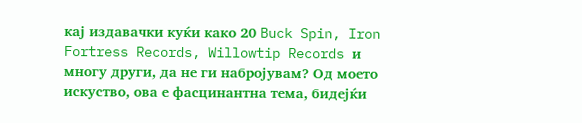кај издавачки куќи како 20 Buck Spin, Iron Fortress Records, Willowtip Records и многу други, да не ги набројувам? Од моето искуство, ова е фасцинантна тема, бидејќи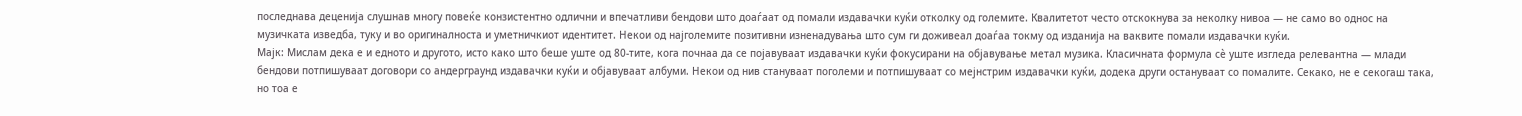последнава деценија слушнав многу повеќе конзистентно одлични и впечатливи бендови што доаѓаат од помали издавачки куќи отколку од големите. Квалитетот често отскокнува за неколку нивоа — не само во однос на музичката изведба, туку и во оригиналноста и уметничкиот идентитет. Некои од најголемите позитивни изненадувања што сум ги доживеал доаѓаа токму од изданија на ваквите помали издавачки куќи.
Мајк: Мислам дека е и едното и другото, исто како што беше уште од 80-тите, кога почнаа да се појавуваат издавачки куќи фокусирани на објавување метал музика. Класичната формула сè уште изгледа релевантна — млади бендови потпишуваат договори со андерграунд издавачки куќи и објавуваат албуми. Некои од нив стануваат поголеми и потпишуваат со мејнстрим издавачки куќи, додека други остануваат со помалите. Секако, не е секогаш така, но тоа е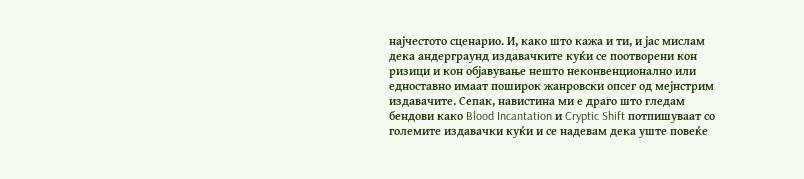најчестото сценарио. И, како што кажа и ти, и јас мислам дека андерграунд издавачките куќи се поотворени кон ризици и кон објавување нешто неконвенционално или едноставно имаат поширок жанровски опсег од мејнстрим издавачите. Сепак, навистина ми е драго што гледам бендови како Blood Incantation и Cryptic Shift потпишуваат со големите издавачки куќи и се надевам дека уште повеќе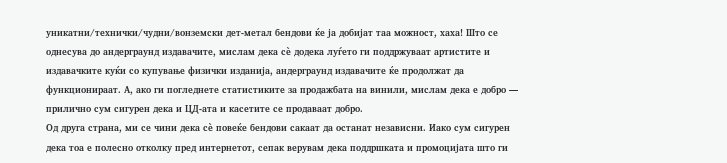уникатни/технички/чудни/вонземски дет-метал бендови ќе ја добијат таа можност, хаха! Што се однесува до андерграунд издавачите, мислам дека сè додека луѓето ги поддржуваат артистите и издавачките куќи со купување физички изданија, андерграунд издавачите ќе продолжат да функционираат. А, ако ги погледнете статистиките за продажбата на винили, мислам дека е добро — прилично сум сигурен дека и ЦД-ата и касетите се продаваат добро.
Од друга страна, ми се чини дека сè повеќе бендови сакаат да останат независни. Иако сум сигурен дека тоа е полесно отколку пред интернетот, сепак верувам дека поддршката и промоцијата што ги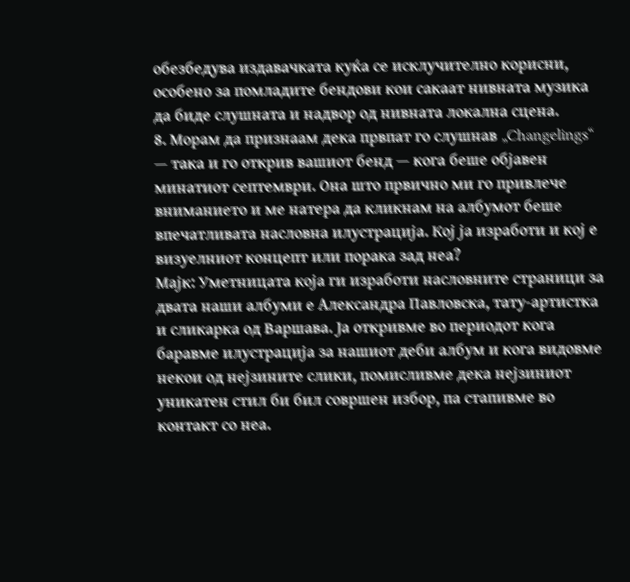обезбедува издавачката куќа се исклучително корисни, особено за помладите бендови кои сакаат нивната музика да биде слушната и надвор од нивната локална сцена.
8. Морам да признаам дека првпат го слушнав „Changelings“ — така и го открив вашиот бенд — кога беше објавен минатиот септември. Она што првично ми го привлече вниманието и ме натера да кликнам на албумот беше впечатливата насловна илустрација. Кој ја изработи и кој е визуелниот концепт или порака зад неа?
Мајк: Уметницата која ги изработи насловните страници за двата наши албуми е Александра Павловска, тату-артистка и сликарка од Варшава. Ја откривме во периодот кога баравме илустрација за нашиот деби албум и кога видовме некои од нејзините слики, помисливме дека нејзиниот уникатен стил би бил совршен избор, па стапивме во контакт со неа.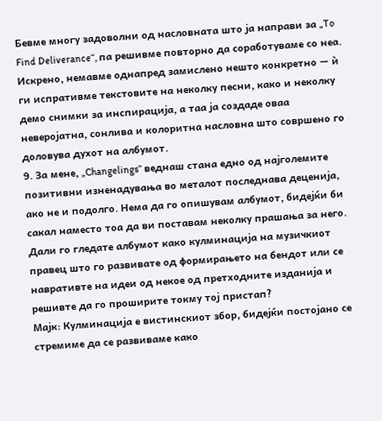Бевме многу задоволни од насловната што ја направи за „To Find Deliverance“, па решивме повторно да соработуваме со неа. Искрено, немавме однапред замислено нешто конкретно — ѝ ги испративме текстовите на неколку песни, како и неколку демо снимки за инспирација, а таа ја создаде оваа неверојатна, сонлива и колоритна насловна што совршено го доловува духот на албумот.
9. За мене, „Changelings“ веднаш стана едно од најголемите позитивни изненадувања во металот последнава деценија, ако не и подолго. Нема да го опишувам албумот, бидејќи би сакал наместо тоа да ви поставам неколку прашања за него. Дали го гледате албумот како кулминација на музичкиот правец што го развивате од формирањето на бендот или се навративте на идеи од некое од претходните изданија и решивте да го проширите токму тој пристап?
Мајк: Кулминација е вистинскиот збор, бидејќи постојано се стремиме да се развиваме како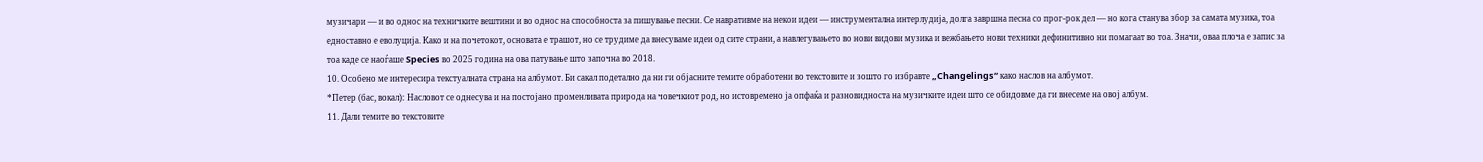музичари — и во однос на техничките вештини и во однос на способноста за пишување песни. Се навративме на некои идеи — инструментална интерлудија, долга завршна песна со прог-рок дел — но кога станува збор за самата музика, тоа едноставно е еволуција. Како и на почетокот, основата е трашот, но се трудиме да внесуваме идеи од сите страни, а навлегувањето во нови видови музика и вежбањето нови техники дефинитивно ни помагаат во тоа. Значи, оваа плоча е запис за тоа каде се наоѓаше Species во 2025 година на ова патување што започна во 2018.
10. Особено ме интересира текстуалната страна на албумот. Би сакал подетално да ни ги објасните темите обработени во текстовите и зошто го избравте „Changelings“ како наслов на албумот.
*Петер (бас, вокал): Насловот се однесува и на постојано променливата природа на човечкиот род, но истовремено ја опфаќа и разновидноста на музичките идеи што се обидовме да ги внесеме на овој албум.
11. Дали темите во текстовите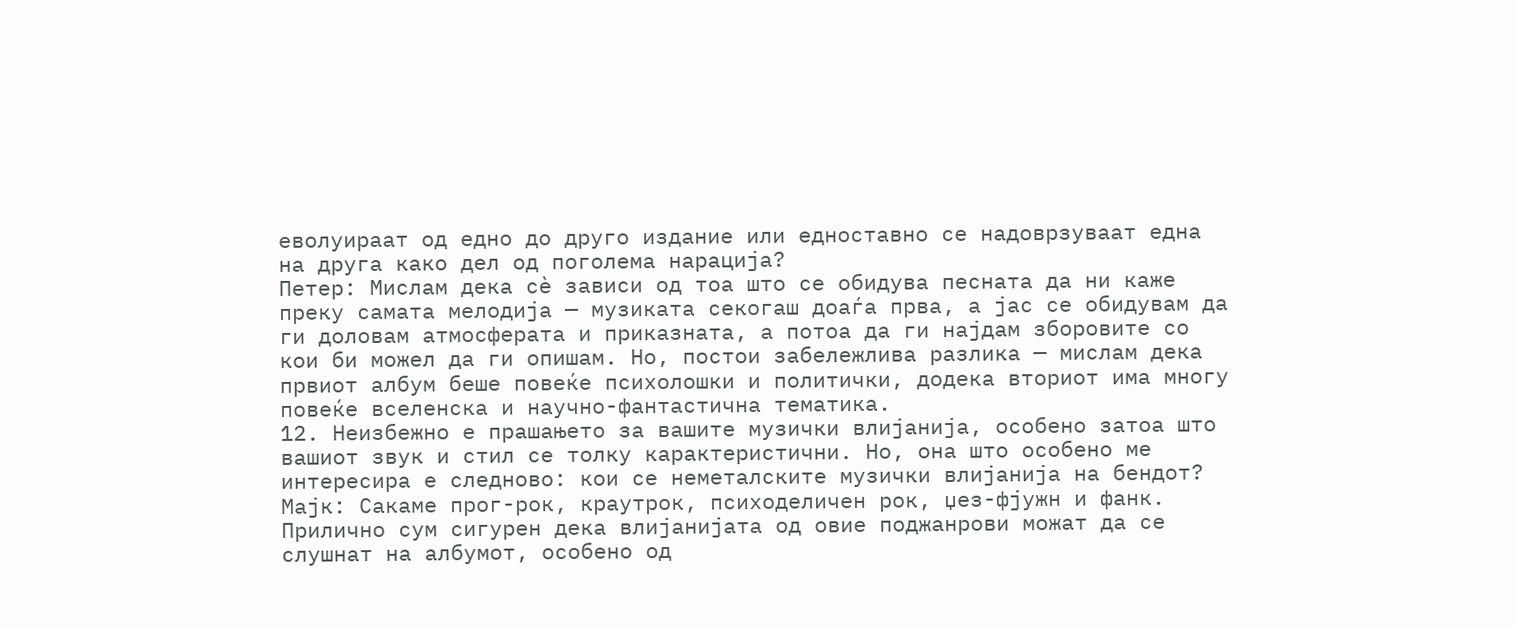еволуираат од едно до друго издание или едноставно се надоврзуваат една на друга како дел од поголема нарација?
Петер: Мислам дека сè зависи од тоа што се обидува песната да ни каже преку самата мелодија — музиката секогаш доаѓа прва, а јас се обидувам да ги доловам атмосферата и приказната, а потоа да ги најдам зборовите со кои би можел да ги опишам. Но, постои забележлива разлика — мислам дека првиот албум беше повеќе психолошки и политички, додека вториот има многу повеќе вселенска и научно-фантастична тематика.
12. Неизбежно е прашањето за вашите музички влијанија, особено затоа што вашиот звук и стил се толку карактеристични. Но, она што особено ме интересира е следново: кои се неметалските музички влијанија на бендот?
Мајк: Сакаме прог-рок, краутрок, психоделичен рок, џез-фјужн и фанк. Прилично сум сигурен дека влијанијата од овие поджанрови можат да се слушнат на албумот, особено од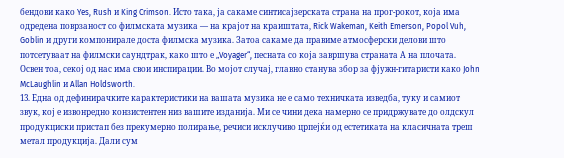бендови како Yes, Rush и King Crimson. Исто така, ја сакаме синтисајзерската страна на прог-рокот, која има одредена поврзаност со филмската музика — на крајот на краиштата, Rick Wakeman, Keith Emerson, Popol Vuh, Goblin и други компонирале доста филмска музика. Затоа сакаме да правиме атмосферски делови што потсетуваат на филмски саундтрак, како што е „Voyager“, песната со која завршува страната А на плочата. Освен тоа, секој од нас има свои инспирации. Во мојот случај, главно станува збор за фјужн-гитаристи како John McLaughlin и Allan Holdsworth.
13. Една од дефинирачките карактеристики на вашата музика не е само техничката изведба, туку и самиот звук, кој е извонредно конзистентен низ вашите изданија. Ми се чини дека намерно се придржувате до олдскул продукциски пристап без прекумерно полирање, речиси исклучиво црпејќи од естетиката на класичната треш метал продукција. Дали сум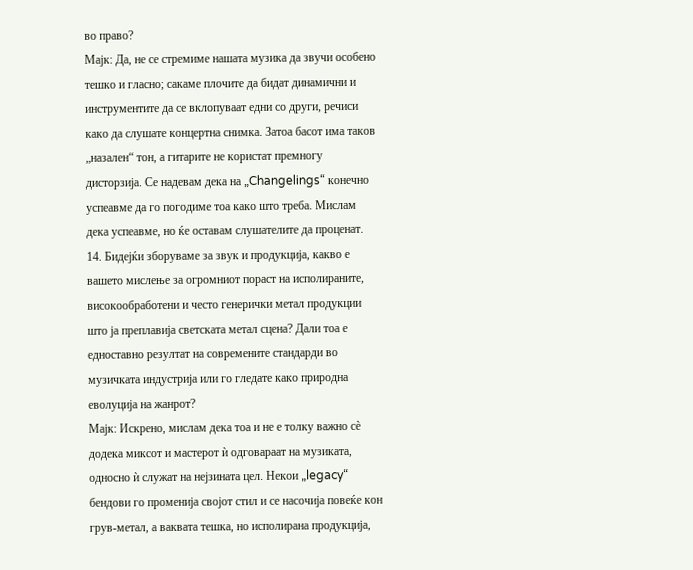во право?
Мајк: Да, не се стремиме нашата музика да звучи особено тешко и гласно; сакаме плочите да бидат динамични и инструментите да се вклопуваат едни со други, речиси како да слушате концертна снимка. Затоа басот има таков „назален“ тон, а гитарите не користат премногу дисторзија. Се надевам дека на „Changelings“ конечно успеавме да го погодиме тоа како што треба. Мислам дека успеавме, но ќе оставам слушателите да проценат.
14. Бидејќи зборуваме за звук и продукција, какво е вашето мислење за огромниот пораст на исполираните, високообработени и често генерички метал продукции што ја преплавија светската метал сцена? Дали тоа е едноставно резултат на современите стандарди во музичката индустрија или го гледате како природна еволуција на жанрот?
Мајк: Искрено, мислам дека тоа и не е толку важно сè додека миксот и мастерот ѝ одговараат на музиката, односно ѝ служат на нејзината цел. Некои „legacy“ бендови го променија својот стил и се насочија повеќе кон грув-метал, а ваквата тешка, но исполирана продукција,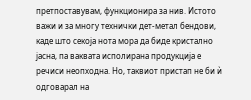претпоставувам, функционира за нив. Истото важи и за многу технички дет-метал бендови, каде што секоја нота мора да биде кристално јасна, па ваквата исполирана продукција е речиси неопходна. Но, таквиот пристап не би ѝ одговарал на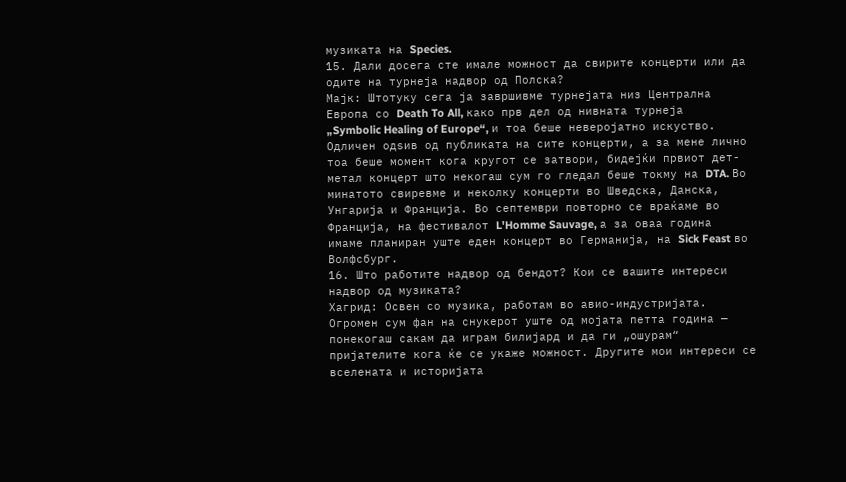музиката на Species.
15. Дали досега сте имале можност да свирите концерти или да одите на турнеја надвор од Полска?
Мајк: Штотуку сега ја завршивме турнејата низ Централна Европа со Death To All, како прв дел од нивната турнеја „Symbolic Healing of Europe“, и тоа беше неверојатно искуство. Одличен одѕив од публиката на сите концерти, а за мене лично тоа беше момент кога кругот се затвори, бидејќи првиот дет-метал концерт што некогаш сум го гледал беше токму на DTA. Во минатото свиревме и неколку концерти во Шведска, Данска, Унгарија и Франција. Во септември повторно се враќаме во Франција, на фестивалот L'Homme Sauvage, а за оваа година имаме планиран уште еден концерт во Германија, на Sick Feast во Волфсбург.
16. Што работите надвор од бендот? Кои се вашите интереси надвор од музиката?
Хагрид: Освен со музика, работам во авио-индустријата. Огромен сум фан на снукерот уште од мојата петта година — понекогаш сакам да играм билијард и да ги „ошурам“ пријателите кога ќе се укаже можност. Другите мои интереси се вселената и историјата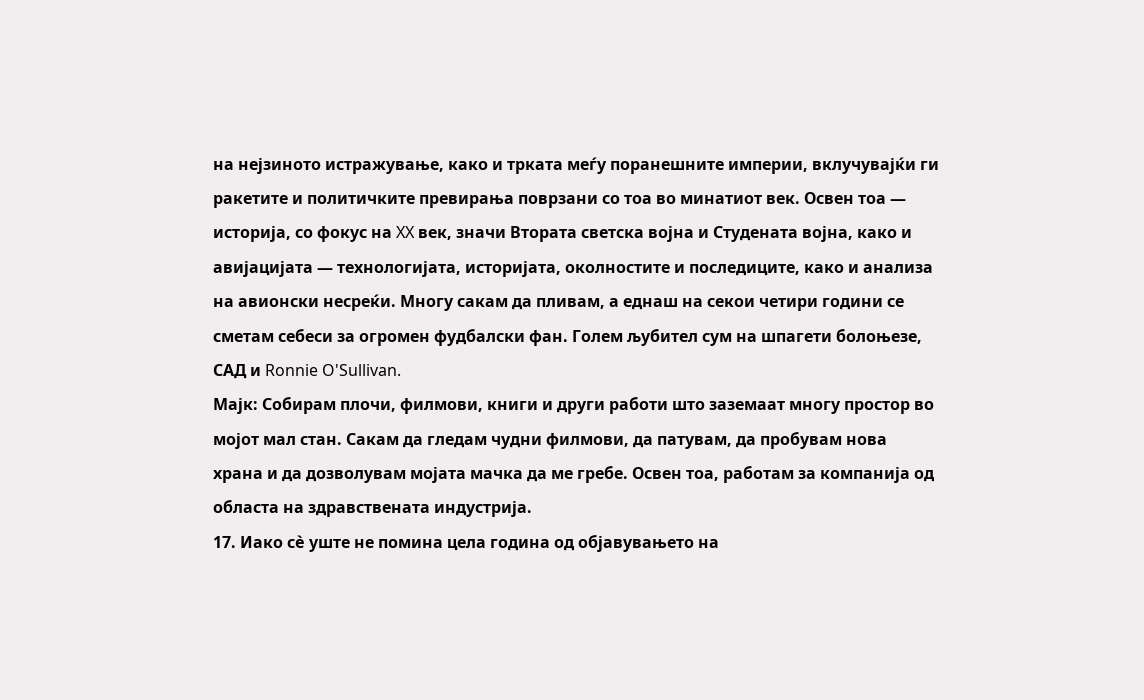на нејзиното истражување, како и трката меѓу поранешните империи, вклучувајќи ги ракетите и политичките превирања поврзани со тоа во минатиот век. Освен тоа — историја, со фокус на XX век, значи Втората светска војна и Студената војна, како и авијацијата — технологијата, историјата, околностите и последиците, како и анализа на авионски несреќи. Многу сакам да пливам, а еднаш на секои четири години се сметам себеси за огромен фудбалски фан. Голем љубител сум на шпагети болоњезе, САД и Ronnie O'Sullivan.
Мајк: Собирам плочи, филмови, книги и други работи што заземаат многу простор во мојот мал стан. Сакам да гледам чудни филмови, да патувам, да пробувам нова храна и да дозволувам мојата мачка да ме гребе. Освен тоа, работам за компанија од областа на здравствената индустрија.
17. Иако сè уште не помина цела година од објавувањето на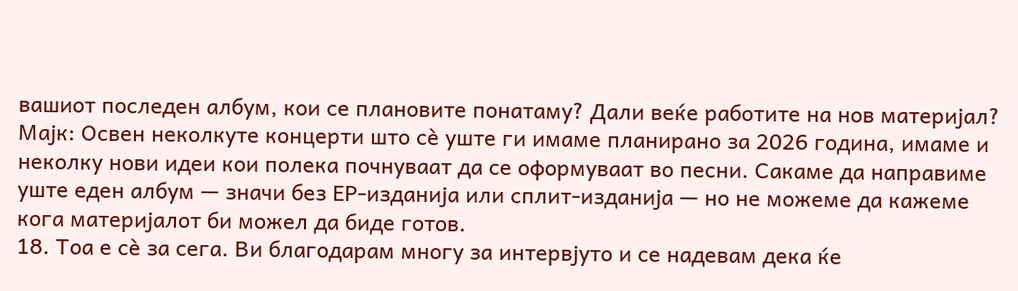вашиот последен албум, кои се плановите понатаму? Дали веќе работите на нов материјал?
Мајк: Освен неколкуте концерти што сè уште ги имаме планирано за 2026 година, имаме и неколку нови идеи кои полека почнуваат да се оформуваат во песни. Сакаме да направиме уште еден албум — значи без EP-изданија или сплит-изданија — но не можеме да кажеме кога материјалот би можел да биде готов.
18. Тоа е сè за сега. Ви благодарам многу за интервјуто и се надевам дека ќе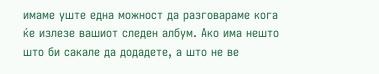имаме уште една можност да разговараме кога ќе излезе вашиот следен албум. Ако има нешто што би сакале да додадете, а што не ве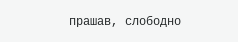прашав, слободно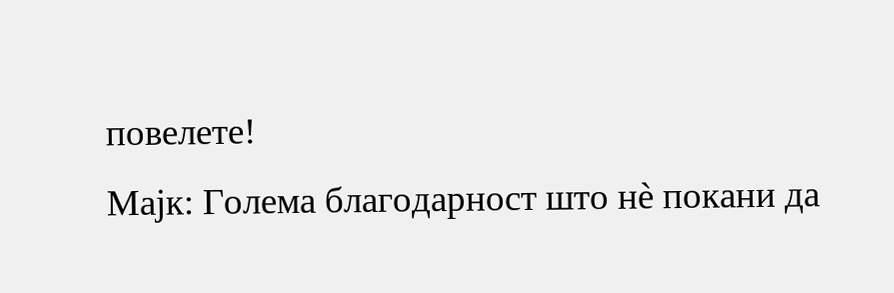повелете!
Мајк: Голема благодарност што нè покани да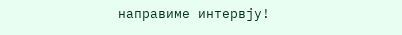направиме интервју!